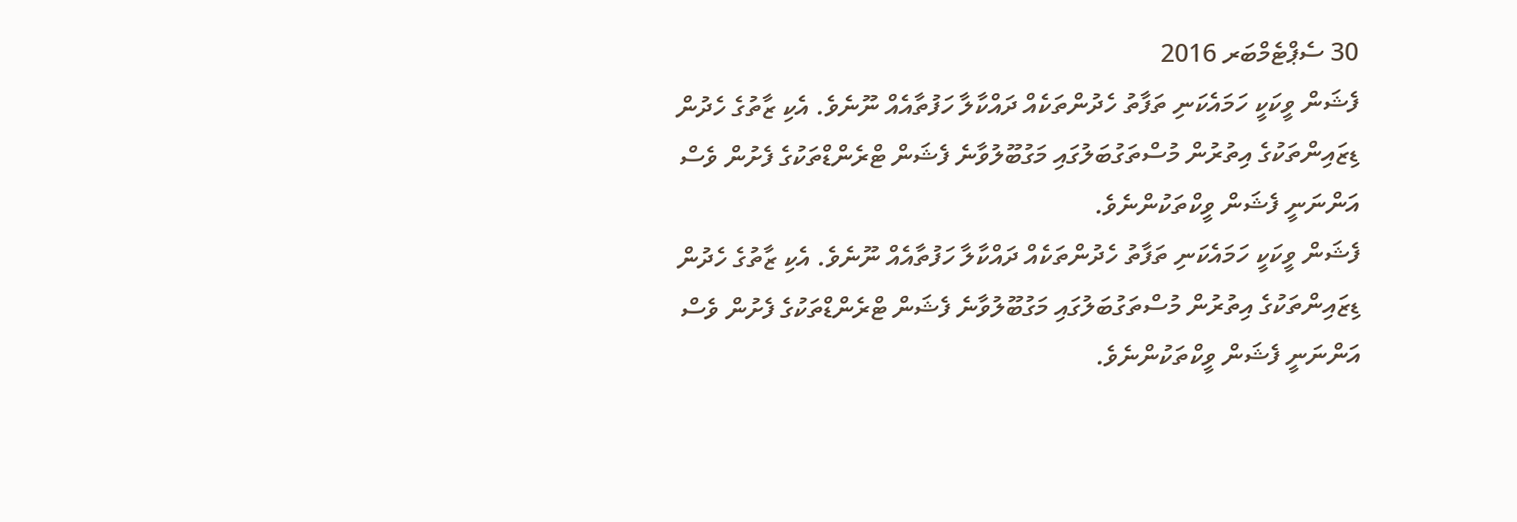30 ސެޕްޓެމްބަރ 2016
ފެޝަން ވީކަކީ ހަމައެކަނި ތަފާތު ހެދުންތަކެއް ދައްކާލާ ހަފުތާއެއް ނޫނެވެ. އެކި ޒާތުގެ ހެދުން ޑިޒައިންތަކުގެ އިތުރުން މުސްތަގުބަލުގައި މަގުބޫލުވާނެ ފެޝަން ޓްރެންޑްތަކުގެ ފެށުން ވެސް އަންނަނީ ފެޝަން ވީކްތަކުންނެވެ.
ފެޝަން ވީކަކީ ހަމައެކަނި ތަފާތު ހެދުންތަކެއް ދައްކާލާ ހަފުތާއެއް ނޫނެވެ. އެކި ޒާތުގެ ހެދުން ޑިޒައިންތަކުގެ އިތުރުން މުސްތަގުބަލުގައި މަގުބޫލުވާނެ ފެޝަން ޓްރެންޑްތަކުގެ ފެށުން ވެސް އަންނަނީ ފެޝަން ވީކްތަކުންނެވެ.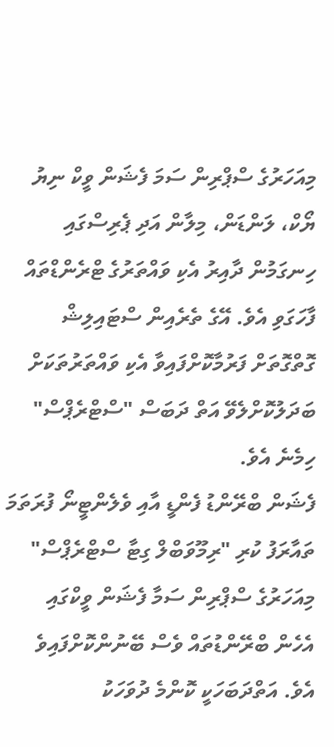މިއަހަރުގެ ސްޕްރިން ސަމަ ފެޝަން ވީކް ނިޔު ޔޯކް، ލަންޑަން، މިލާން އަދި ޕެރިސްގައި ހިނގަމުން ދާއިރު އެކި ވައްތަރުގެ ޓްރެންޑްތައް ފާހަގަވި އެވެ. އޭގެ ތެރެއިން ސްޓައިލިޝް ގޮތްގޮތަށް ފަރުމާކޮށްފައިވާ އެކި ވައްތަރުތަކަށް ބަދަލުކޮށްލެވޭ އަތް ދަބަސް "ސްޓްރެޕްސް" ހިމެނެ އެވެ.
ފެޝަން ބްރޭންޑު ފެންޑީ އާއި ވެލެންޓީނޯ ފުރަތަމަ ތައާރަފު ކުރި "ރިމޫވަބްލް ގިޓާ ސްޓްރެޕްސް" މިއަހަރުގެ ސްޕްރިން ސަމާ ފެޝަން ވީކްގައި އެހެން ބްރޭންޑުތައް ވެސް ބޭނުންކޮށްފައިވެ އެވެ. އަތްދަބަހަކީ ކޮންމެ ދުވަހަކު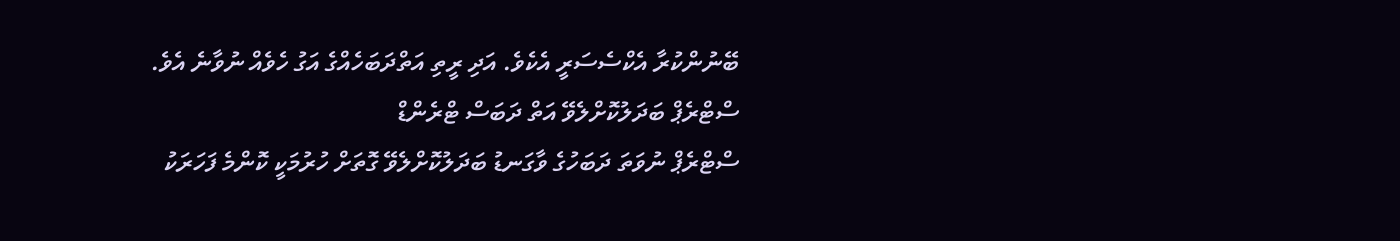ބޭނުންކުރާ އެކްސެސަރީ އެކެވެ. އަދި ރީތި އަތްދަބަހެއްގެ އަގު ހެވެއް ނުވާނެ އެވެ.
ސްޓްރެޕް ބަދަލުކޮށްލެވޭ އަތް ދަބަސް ޓްރެންޑް
ސްޓްރެޕް ނުވަތަ ދަބަހުގެ ވާގަނޑު ބަދަލުކޮށްލެވޭ ގޮތަށް ހުރުމަކީ ކޮންމެ ފަހަރަކު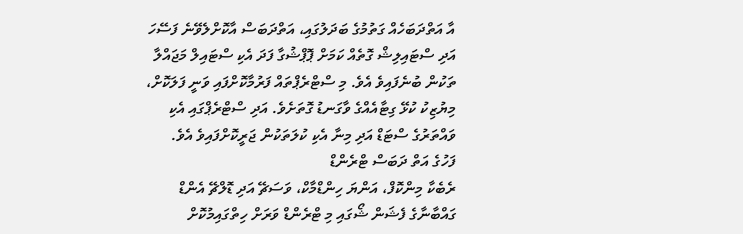އާ އަތްދަބަހެއް ގަތުމުގެ ބަދަލުގައި، އަތްދަބަސް އާކޮށްލެވޭނެ ފަސޭހަ އަދި ސްޓައިލިޝް ގޮތެއް ކަމަށް ޕޮޕްޝުގާ ފަދަ އެކި ސްޓައިލް މަޖައްލާ ތަކުން ބުނެފައިވެ އެވެ. މި ސްޓްރެޕްތައް ފަރުމާކޮށްފައި ވަނީ ފަލަކޮށް، މިޔުޒިކު ކުޅޭ ގިޓާއެއްގެ ވާގަނޑު ގޮތަށެވެ. އަދި ސްޓްރެޕްގައި އެކި ވައްތަރުގެ ސްޓަޑް އަދި މިނާ އެކި ކުލަތަކުން ޖަރީކޮށްފައިވެ އެވެ.
ފަހުގެ އަތް ދަބަސް ޓްރެންޑް
ރެބެކާ މިންކޮފް، އަންޔަ ހިންޑްމާކް، ވަސަޗޭ އަދި ޑޮލްޗޭ އެންޑް ގައްބާނާގެ ފެޝަން ޝޯގައި މި ޓްރެންޑް ވަރަށް ހިތްގައިމުކޮށް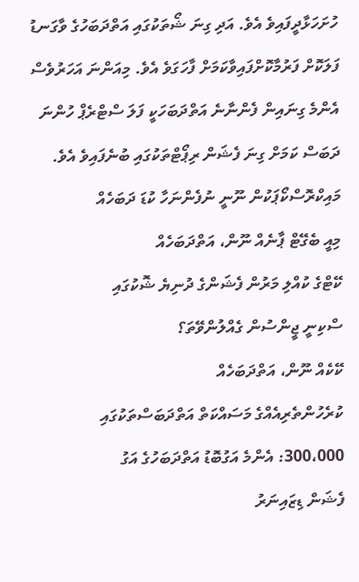ހުށަހަޅާދީފައިވެ އެވެ. އަދި ގިނަ ޝޯތަކުގައި އަތްދަބަހުގެ ވާގަނޑު ފަލަކޮށް ފަރުމާކޮށްފައިވާކަމަށް ފާހަގަވެ އެވެ. މިއަންނަ އަހަރުވެސް އެންމެ ގިނައިން ފެންނާނެ އަތްދަބަހަކީ ފަލަ ސްޓްރެޕް ހުންނަ ދަބަސް ކަމަށް ގިނަ ފެޝަން ރިޕޯޓްތަކުގައި ބުނެފައިވެ އެވެ.
މައިކްރޮސްކޯޕަކުން ނޫނީ ނުފެންނަހާ ކުޑަ ދަބަހެއް
މިއީ ބެގޭޓް ޕާނެއް ނޫން، އަތްދަބަހެއް
ކޭޓްގެ ކުއްލި މަރުން ފެޝަންގެ ދުނިޔެ ޝޮކުގައި
ސްކިނީ ޖީންސުން ގެއްލުންވޭތަ؟
ކޭކެއް ނޫން، އަތްދަބަހެއް
ކުރެހުންތެރިއެއްގެ މަސައްކަތް އަތްދަބަސްތަކުގައި
300،000: އެންމެ އަގުބޮޑު އަތްދަބަހުގެ އަގު
ފެޝަން ޑިޒައިނަރު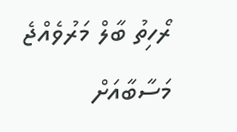ރޯހިތު ބާލް މަރުވެއްޖެ
މަސާބާއަށް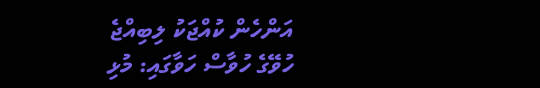އަންހެން ކުއްޖަކު ލިބިއްޖެ
ހުވޭގެ ހުވާސް ހަވާގައި: މުޅި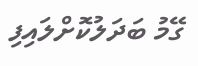ގޭމު ބަދަލުކޮށްލައިފި